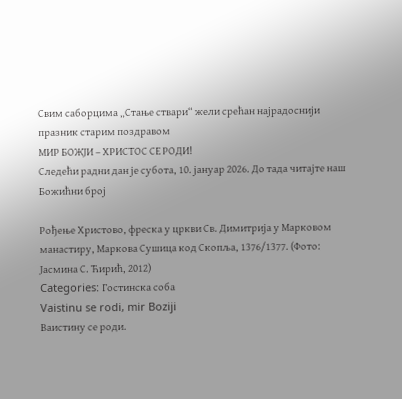Свим саборцима „Стање ствари“ жели срећан најрадоснији празник старим поздравом
МИР БОЖЈИ – ХРИСТОС СЕ РОДИ!
Следећи радни дан је субота, 10. јануар 2026. До тада читајте наш Божићни број

Рођење Христово, фреска у цркви Св. Димитрија у Марковом манастиру, Маркова Сушица код Скопља, 1376/1377. (Фото: Јасмина С. Ћирић, 2012)
Categories: Гостинска соба
Vaistinu se rodi, mir Boziji
Ваистину се роди.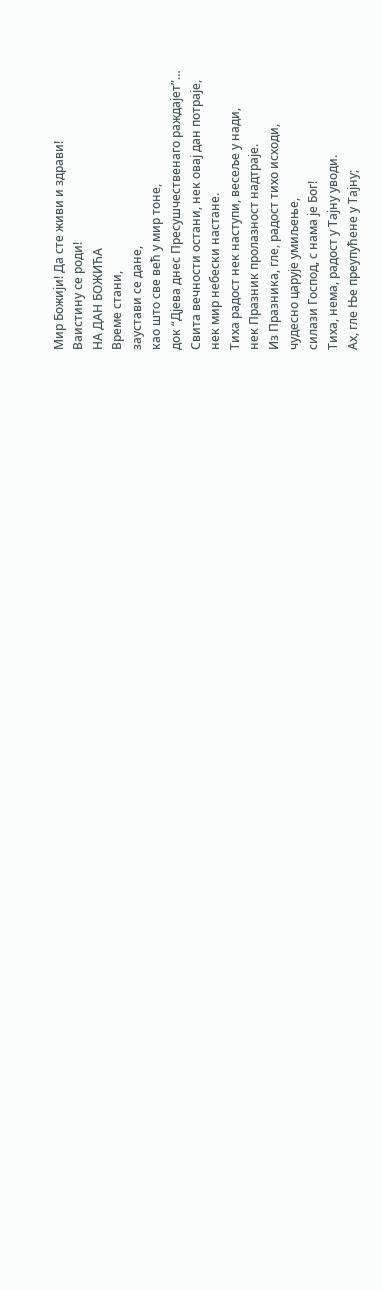Мир Божији! Да сте живи и здрави!
Ваистину се роди!
НА ДАН БОЖИЋА
Време стани,
заустави се дане,
као што све већ у мир тоне,
док “Дјева днес Пресушчественаго раждајет”…
Свита вечности остани, нек овај дан потраје,
нек мир небески настане.
Тиха радост нек наступи, весеље у нади,
нек Празник пролазност надтраје.
Из Празника, гле, радост тихо исходи,
чудесно царује умиљење,
силази Господ, с нама је Бог!
Тиха, нема, радост у Тајну уводи.
Ах, гле Ње преупућене у Тајну;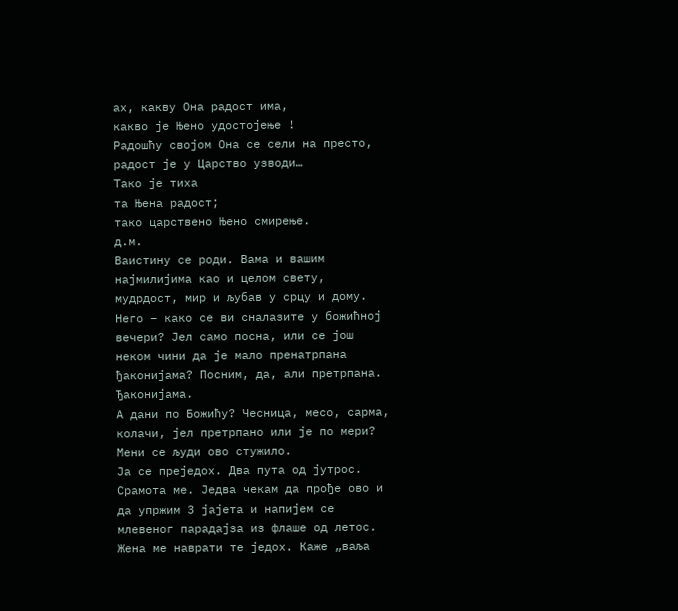ах, какву Она радост има,
какво је Њено удостојење !
Радошћу својом Она се сели на престо,
радост је у Царство узводи…
Тако је тиха
та Њена радост;
тако царствено Њено смирење.
д.м.
Ваистину се роди. Вама и вашим најмилијима као и целом свету, мудрдост, мир и љубав у срцу и дому.
Него – како се ви сналазите у божићној вечери? Јел само посна, или се још неком чини да је мало пренатрпана ђаконијама? Посним, да, али претрпана. Ђаконијама.
А дани по Божићу? Чесница, месо, сарма, колачи, јел претрпано или је по мери?
Мени се људи ово стужило.
Ја се преједох. Два пута од јутрос. Срамота ме. Једва чекам да прође ово и да упржим 3 јајета и напијем се млевеног парадајза из флаше од летос.
Жена ме наврати те једох. Каже „ваља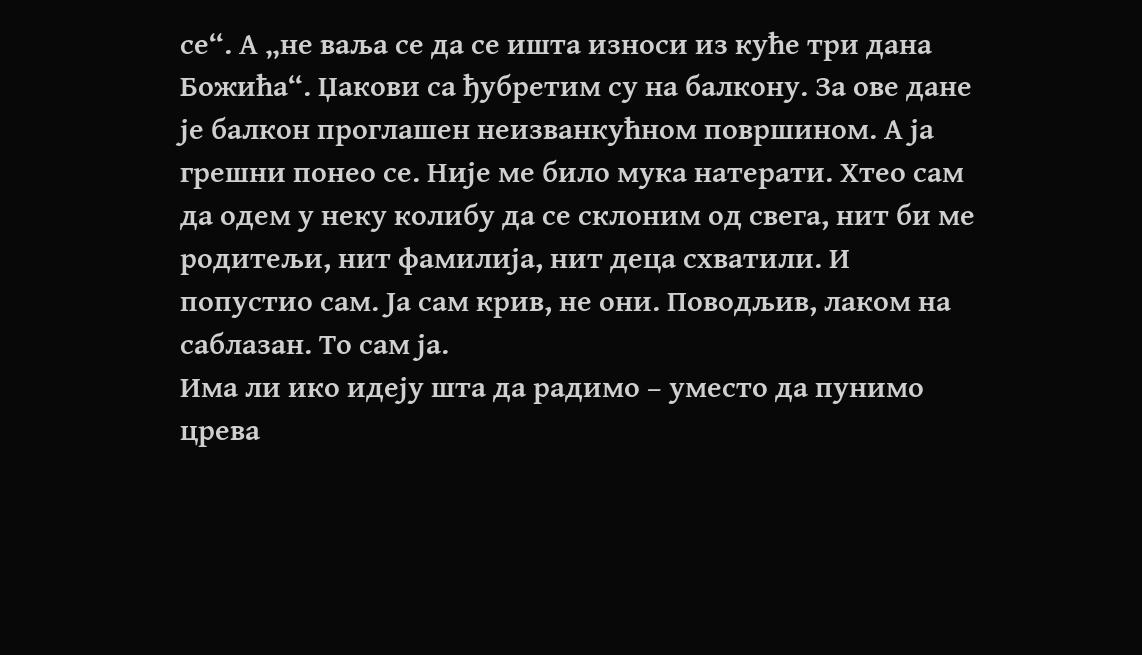се“. А „не ваља се да се ишта износи из куће три дана Божића“. Џакови са ђубретим су на балкону. За ове дане је балкон проглашен неизванкућном површином. А ја грешни понео се. Није ме било мука натерати. Хтео сам да одем у неку колибу да се склоним од свега, нит би ме родитељи, нит фамилија, нит деца схватили. И попустио сам. Ја сам крив, не они. Поводљив, лаком на саблазан. То сам ја.
Има ли ико идеју шта да радимо – уместо да пунимо црева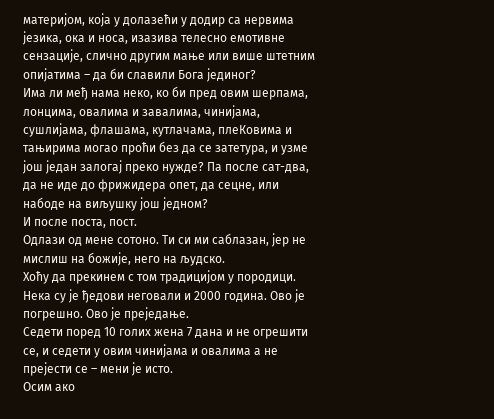материјом, која у долазећи у додир са нервима језика, ока и носа, изазива телесно емотивне сензације, слично другим мање или више штетним опијатима – да би славили Бога јединог?
Има ли међ нама неко, ко би пред овим шерпама, лонцима, овалима и завалима, чинијама, сушлијама, флашама, кутлачама, плеКовима и тањирима могао проћи без да се затетура, и узме још један залогај преко нужде? Па после сат-два, да не иде до фрижидера опет, да сецне, или набоде на виљушку још једном?
И после поста, пост.
Одлази од мене сотоно. Ти си ми саблазан, јер не мислиш на божије, него на људско.
Хоћу да прекинем с том традицијом у породици. Нека су је ђедови неговали и 2000 година. Ово је погрешно. Ово је преједање.
Седети поред 10 голих жена 7 дана и не огрешити се, и седети у овим чинијама и овалима а не прејести се – мени је исто.
Осим ако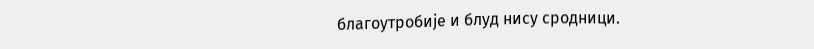благоутробије и блуд нису сродници.